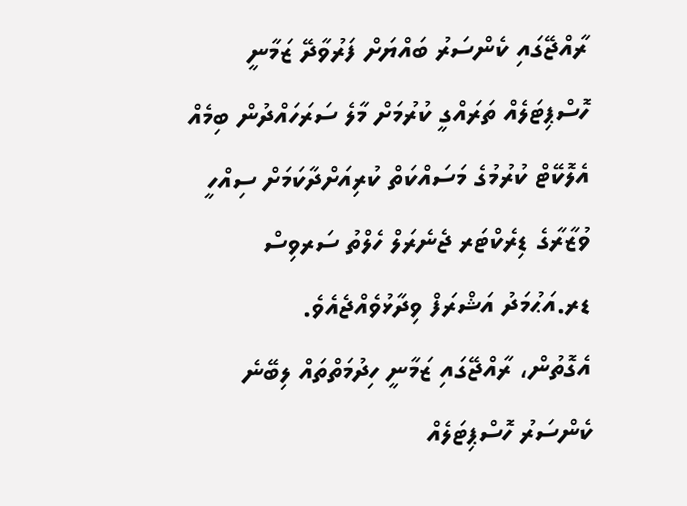ރާއްޖޭގައި ކެންސަރު ބައްޔަށް ފަރުވާދޭ ޒަމާނީ ހޮސްޕިޓަލެއް ތަރައްގީ ކުރުމަށް މާލެ ސަރަހައްދުން ބިމެއް އެލޮކޭޓް ކުރުމުގެ މަސައްކަތް ކުރިއަށްދާކަމަށް ސިއްހީ ވުޒާރާގެ ޑިރެކްޓަރ ޖެނެރަލް ހެލްތު ސަރވިސް ޑރ.އަޙުމަދު އަޝްރަފް ވިދާޅުވެއްޖެއެވެ.
އެގޮތުން، ރާއްޖޭގައި ޒަމާނީ ހިދުމަތްތައް ލިބޭނެ ކެންސަރު ހޮސްޕިޓަލެއް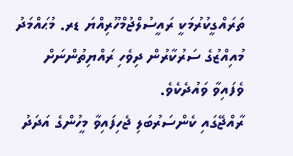ތަރައްގީކުރުމަކީ ރައީސުލްޖުމްހޫރިއްޔަ ޑރ. މުޙައްމަދު މުއިއްޒުގެ ސަރުކާރުން ދިވެހި ރައްޔިތުންނަށް ވެފައިވާ ވައުދެކެވެ.
ރާއްޖޭގައި ކެންސަރުބަލި ޖެހިފައިވާ މީހުންގެ އަދަދު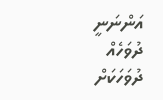އަންނަނީ ދުވަހެއް ދުވަހަކަށް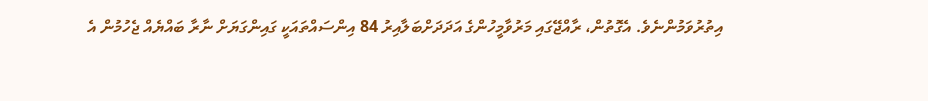އިތުރުވަމުންނެވެ. އެގޮތުން، ރާއްޖޭގައި މަރުވާމީހުންގެ އަދަދަށްބަލާއިރު 84 އިންސައްތައަކީ ގައިންގަޔަށް ނާރާ ބައްޔެއް ޖެހުމުން އެ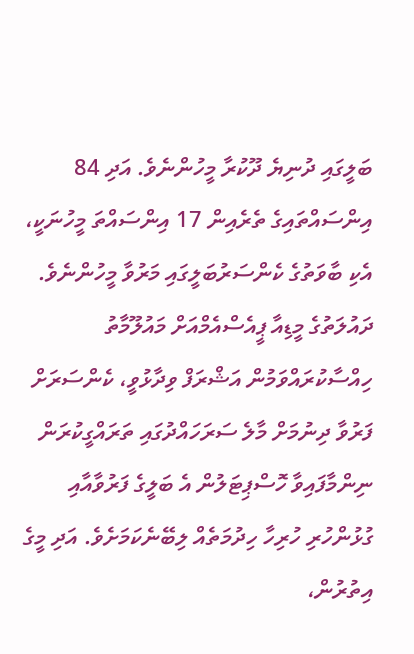ބަލީގައި ދުނިޔެ ދޫކުރާ މީހުންނެވެ. އަދި 84 އިންސައްތައިގެ ތެރެއިން 17 އިންސައްތަ މީހުނަކީ، އެކި ބާވަތުގެ ކެންސަރުބަލީގައި މަރުވާ މީހުންނެވެ.
ދައުލަތުގެ މީޑިއާ ޕީއެސްއެމްއަށް މައުލޫމާތު ހިއްސާކުރައްވަމުން އަޝްރަފް ވިދާޅުވީ، ކެންސަރަށް ފަރުވާ ދިނުމަށް މާލެ ސަރަހައްދުގައި ތަރައްގީކުރަން ނިންމާފައިވާ ހޮސްޕިޓަލުން އެ ބަލީގެ ފަރުވާއާއި ގުޅުންހުރި ހުރިހާ ހިދުމަތެއް ލިބޭނެކަމަށެވެ. އަދި މީގެ އިތުރުން،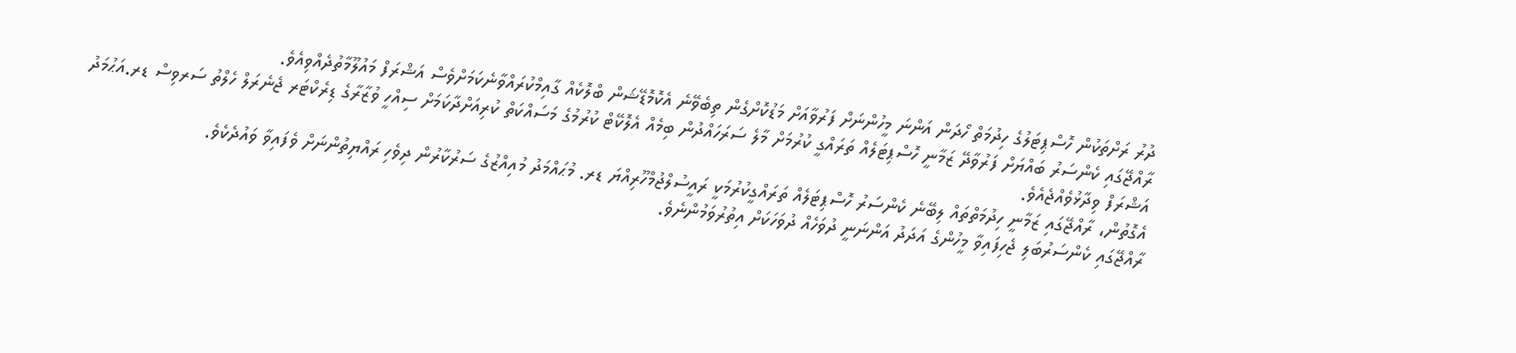ދުރު ރަށްތަކުން ހޮސްޕިޓަލުގެ ހިދުމަތް ހޯދަން އަންނަ މީހުންނަށް ފަރުވާއަށް މަޑުކޮށްގެން ތިބެވޭނެ އެކޮމޮޑޭޝަން ބްލޮކެއް ގާއިމްކުރައްވާނެކަމަށްވެސް އަޝްރަފް މައުލޫމާތުދެއްވިއެވެ.
ރާއްޖޭގައި ކެންސަރު ބައްޔަށް ފަރުވާދޭ ޒަމާނީ ހޮސްޕިޓަލެއް ތަރައްގީ ކުރުމަށް މާލެ ސަރަހައްދުން ބިމެއް އެލޮކޭޓް ކުރުމުގެ މަސައްކަތް ކުރިއަށްދާކަމަށް ސިއްހީ ވުޒާރާގެ ޑިރެކްޓަރ ޖެނެރަލް ހެލްތު ސަރވިސް ޑރ.އަޙުމަދު އަޝްރަފް ވިދާޅުވެއްޖެއެވެ.
އެގޮތުން، ރާއްޖޭގައި ޒަމާނީ ހިދުމަތްތައް ލިބޭނެ ކެންސަރު ހޮސްޕިޓަލެއް ތަރައްގީކުރުމަކީ ރައީސުލްޖުމްހޫރިއްޔަ ޑރ. މުޙައްމަދު މުއިއްޒުގެ ސަރުކާރުން ދިވެހި ރައްޔިތުންނަށް ވެފައިވާ ވައުދެކެވެ.
ރާއްޖޭގައި ކެންސަރުބަލި ޖެހިފައިވާ މީހުންގެ އަދަދު އަންނަނީ ދުވަހެއް ދުވަހަކަށް އިތުރުވަމުންނެވެ.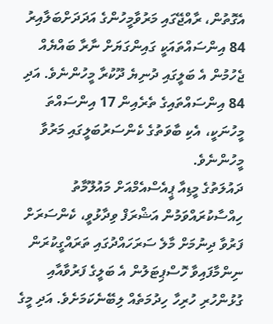އެގޮތުން، ރާއްޖޭގައި މަރުވާމީހުންގެ އަދަދަށްބަލާއިރު 84 އިންސައްތައަކީ ގައިންގަޔަށް ނާރާ ބައްޔެއް ޖެހުމުން އެ ބަލީގައި ދުނިޔެ ދޫކުރާ މީހުންނެވެ. އަދި 84 އިންސައްތައިގެ ތެރެއިން 17 އިންސައްތަ މީހުނަކީ، އެކި ބާވަތުގެ ކެންސަރުބަލީގައި މަރުވާ މީހުންނެވެ.
ދައުލަތުގެ މީޑިއާ ޕީއެސްއެމްއަށް މައުލޫމާތު ހިއްސާކުރައްވަމުން އަޝްރަފް ވިދާޅުވީ، ކެންސަރަށް ފަރުވާ ދިނުމަށް މާލެ ސަރަހައްދުގައި ތަރައްގީކުރަން ނިންމާފައިވާ ހޮސްޕިޓަލުން އެ ބަލީގެ ފަރުވާއާއި ގުޅުންހުރި ހުރިހާ ހިދުމަތެއް ލިބޭނެކަމަށެވެ. އަދި މީގެ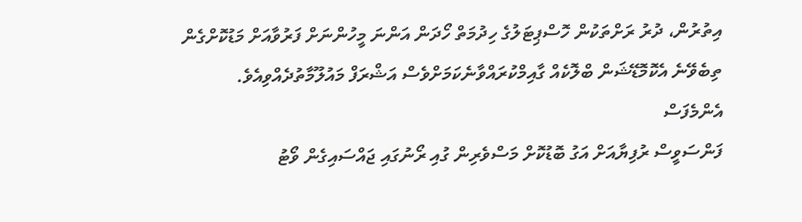އިތުރުން، ދުރު ރަށްތަކުން ހޮސްޕިޓަލުގެ ހިދުމަތް ހޯދަން އަންނަ މީހުންނަށް ފަރުވާއަށް މަޑުކޮށްގެން ތިބެވޭނެ އެކޮމޮޑޭޝަން ބްލޮކެއް ގާއިމްކުރައްވާނެކަމަށްވެސް އަޝްރަފް މައުލޫމާތުދެއްވިއެވެ.
އެންމެފަސް
ފަންސަވީސް ރުފިޔާއަށް އަގު ބޮޑުކޮށް މަސްވެރިން ގުއި ރޯނުގައި ޖައްސައިގެން ވޯޓު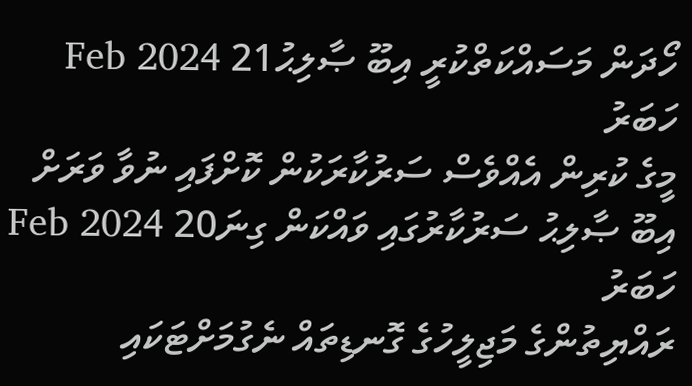ހޯދަން މަސައްކަތްކުރީ އިބޫ ޞާލިޙު21 Feb 2024 ހަބަރު
މީގެ ކުރިން އެއްވެސް ސަރުކާރަކުން ކޮށްފައި ނުވާ ވަރަށް އިބޫ ޞާލިޙު ސަރުކާރުގައި ވައްކަން ގިނަ20 Feb 2024 ހަބަރު
ރައްޔިތުންގެ މަޖިލީހުގެ ގޮނޑިތައް ނެގުމަށްޓަކައި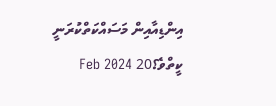އިންޑިއާއިން މަސައްކަތްކުރަނީ ކީތްވެ؟20 Feb 2024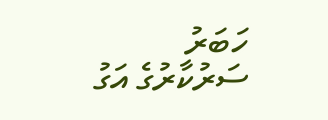ހަބަރު
ސަރުކާރުގެ އަގު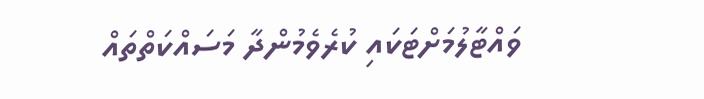ވައްޓާލުމަށްޓަކައި ކުރެވެމުންދާ މަސައްކަތްތައް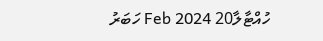ހުއްޓާލާ20 Feb 2024 ހަބަރު